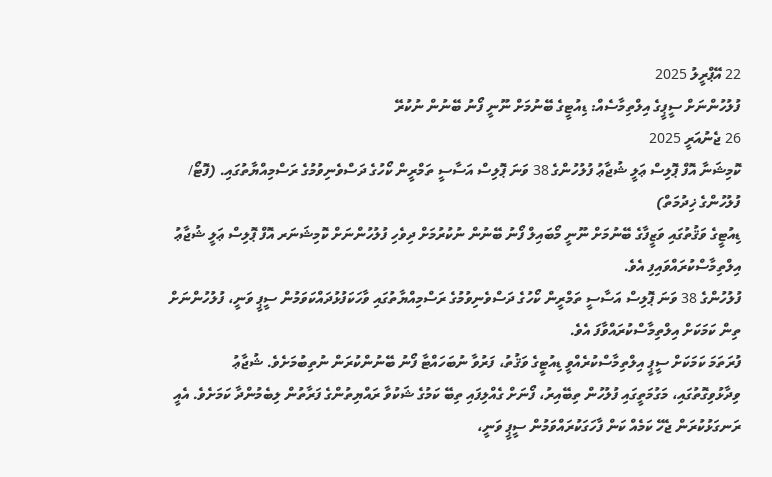22 އޭޕްރީލު 2025
ފުލުހުންނަށް ސީޕީގެ އިލްތިމާސެއް: ޑިއުޓީގެ ބޭނުމަށް ނޫނީ ފޯނު ބޭނުން ނުކުރޭ
26 ޖެނުއަރީ 2025
ކޮމިޝަނާ އޮފް ޕޮލިސް ޢަލީ ޝުޖާޢު ފުލުހުންގެ 38 ވަނަ ޕޮލިސް އަސާސީ ތަމްރީން ކޯހުގެ ދަސްވެނިވުމުގެ ރަސްމިއްޔާތުގައި. (ފޮޓޯ/ ފުލުހުންގެ ޚިދުމަތް)
ޑިއުޓީގެ ވަޤުތުގައި ވަޒީފާގެ ބޭނުމަށް ނޫނީ މޯބައިލް ފޯނު ބޭނުން ނުކުރުމަށް ދިވެހި ފުލުހުންނަށް ކޮމިޝަނަރ އޮފް ޕޮލިސް ޢަލީ ޝުޖާޢު އިލްތިމާސްކުރައްވައިފި އެވެ.
ފުލުހުންގެ 38 ވަނަ ޕޮލިސް އަސާސީ ތަމްރީން ކޯހުގެ ދަސްވެނިވުމުގެ ރަސްމިއްޔާތުގައި ވާހަކަފުޅުދައްކަވަމުން ސީޕީ ވަނީ، ފުލުހުންނަށް ތިން ކަމަކަށް އިލްތިމާސްކުރައްވާފަ އެވެ.
ފުރަތަމަ ކަމަކަށް ސީޕީ އިލްތިމާސްކުރެއްވީ ޑިއުޓީގެ ވަޤުތު، ފަރުވާ ނުބަހައްޓާ ފޯނު ބޭނުންކުރަން ނުތިބުމަށެވެ. ޝުޖާޢު ވިދާޅުވިގޮތުގައި، މަގުމަތީގައި ފުލުހުން ތިބޭއިރު، ފޯނަށް ގެއްލިފައި ތިބޭ ކަމުގެ ޝަކުވާ ރައްޔިތުންގެ ފަރާތުން ލިބެމުންދާ ކަމަށެވެ. އެއީ ރަނގަޅުކުރަން ޖެހޭ ކަމެއް ކަން ފާހަގަކުރައްވަމުން ސީޕީ ވަނީ،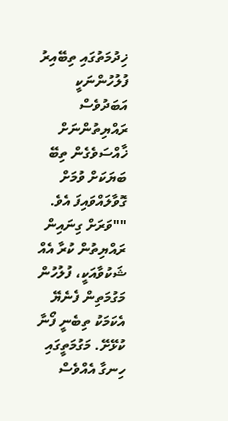ޚިދުމަތުގައި ތިބޭއިރު ފުލުހުންނަކީ އަބަދުވެސް ރައްޔިތުންނަށް ޚާއްސަވެގެން ތިބޭ ބަޔަކަށް ވުމަށް ގޮވާލައްވައިފަ އެވެ.
""ވަރަށް ގިނައިން ރައްޔިތުން ކުރާ އެއް ޝަކުވާއަކީ، ފުލުހުން މަގުމަތިން ފެނެޔޭ އެކަމަކު ތިބެނީ ފޯނާ ކުޅޭށޭ. މަގުމަތީގައި ހިނގާ އެއްވެސް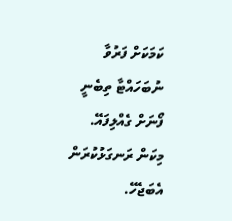ކަމަކަށް ފަރުވާ ނުބަހައްޓާ ތިބެނީ ފޯނަށް ގެއްލިފައޭ. މިކަން ރަނގަޅުކުރަން އެބަޖެހޭ.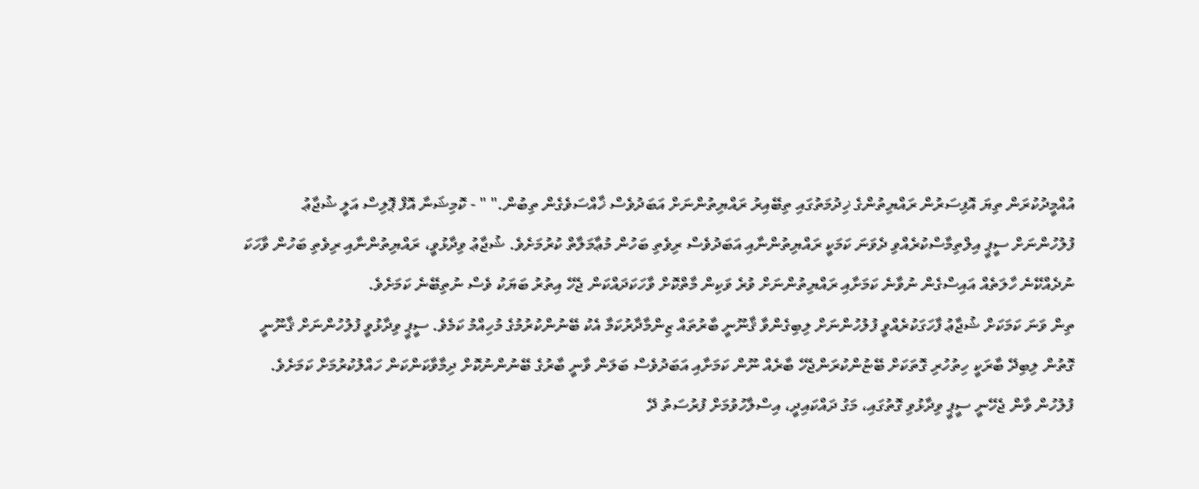އުއްމީދުކުރަން ތިޔަ އޮފިސަރުން ރައްޔިތުންގެ ޚިދުމަތުގައި ތިބޭއިރު ރައްޔިތުންނަށް އަބަދުވެސް ޚާއްސަވެގެން ތިބުން." " - ކޮމިޝަނާ އޮފް ޕޮލިސް އަލީ ޝުޖާޢު
ފުލުހުންނަށް ސީޕީ އިލްތިމާސްކުރެއްވި ދެވަނަ ކަމަކީ ރައްޔިތުންނާއި އަބަދުވެސް ރިވެތި ބަހުން މުޢާމަލާތް ކުރުމަށެވެ. ޝުޖާޢު ވިދާޅުވީ، ރައްޔިތުންނާއި ރިވެތި ބަހުން ވާހަކަ ނުދެއްކޭނެ ހާލަތެއް އައިސްގެން ނުވާނެ ކަމަށާއި ރައްޔިތުންނަށް ވުރެ ވަކިން މާތްކޮށް ވާހަކަދައްކަން ޖެހޭ އިތުރު ބަޔަކު ވެސް ނުތިބޭނެ ކަމަށެވެ.
ތިން ވަނަ ކަމަކަށް ޝުޖާޢު ފާހަގަކުރެއްވީ ފުލުހުންނަށް ލިބިގެންވާ ޤާނޫނީ ބާރުތައް ޒިންމާދާރުކަމާ އެކު ބޭނުންކުރުމުގެ މުހިއްމު ކަމެވެ. ސީޕީ ވިދާޅުވީ ފުލުހުންނަށް ޤާނޫނީ ގޮތުން ލިބިދޭ ބާރަކީ ހިތުހުރި ގޮތަކަށް ބޭޏުންކުރަންޖެހޭ ބާރެއް ނޫން ކަމަށާއި އަބަދުވެސް ބަލަން ވާނީ ބާރުގެ ބޭނުންނުކޮށް ދިމާވާކަންކަން ހައްލުކުރުމަށް ކަމަށެވެ. ފުލުހުން ވާން ޖެހޭނީ ސީޕީ ވިދާޅުވި ގޮތުގައި، މަގު ދައްކައިދީ، އިސްލާހުވުމަށް ފުރުސަތު ދޭ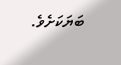ބަޔަކަށެވެ.